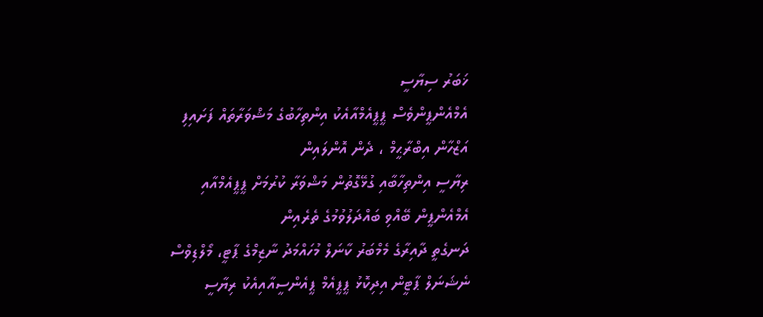ޚަބަރު ސިޔާސީ
އެމްއެންޕީންވެސް ޕީޕީއެމްއާއެކު އިންތިހާބުގެ މަޝްވަރާތައް ފަށައިފި
އަޒްހާން އިބްރާޙީމް ، ދެން އޮންލައިން
ރިޔާސީ އިންތިހާބާއި ގުޅޭގޮތުން މަޝްވަރާ ކުރުމަށް ޕީޕީއެމްއާއި އެމްއެންޕީން ބޭއްވި ބައްދަލުވުމުގެ ތެރެއިން
ދަނގެތީ ދާއިރާގެ މެމްބަރު ކާނަލް މުހައްމަދު ނާޒިމްގެ ޕާޓީ، މޯލްޑިވްސް ނެޝަނަލް ޕާޓީން އިދިކޮޅު ޕީޕީއެމް ޕީއެންސީއާއިއެކު ރިޔާސީ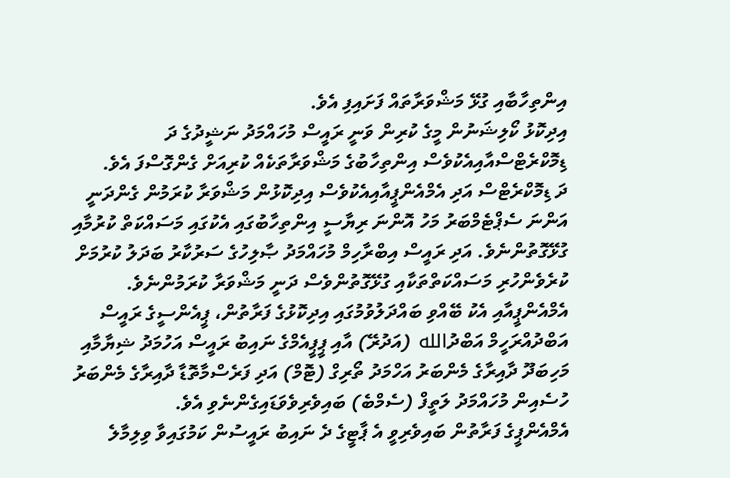އިންތިހާބާއި ގުޅޭ މަޝްވަރާތައް ފަށައިފި އެވެ.
އިދިކޮޅު ކޯލިޝަނުން މީގެ ކުރިން ވަނީ ރައީސް މުހައްމަދު ނަޝީދުގެ ދަ ޑިމޮކްރެޓްސްއާއިއެކުވެސް އިންތިހާބުގެ މަޝްވަރާތަކެއް ކުރިއަށް ގެންގޮސްފަ އެވެ.
ދަ ޑިމޮކްރެޓްސް އަދި އެމްއެންޕީއާއިއެކުވެސް އިދިކޮޅުން މަޝްވަރާ ކުރަމުން ގެންދަނީ އަންނަ ސެޕްޓެމްބަރު މަހު އޮންނަ ރިޔާސީ އިންތިހާބުގައި އެކުގައި މަސައްކަތް ކުރުމާއި ގުޅޭގޮތުންނެވެ. އަދި ރައީސް އިބްރާހިމް މުހައްމަދު ޞާލިހުގެ ސަރުކާރު ބަދަލު ކުރުމަށް ކުރެވެންހުރި މަސައްކަތްތަކާއި ގުޅޭގޮތުންވެސް ދަނީ މަޝްވަރާ ކުރަމުންނެވެ.
އެމްއެންޕީއާއި އެކު ބޭއްވި ބައްދަލުވުމުގައި އިދިކޮޅުގެ ފަރާތުން، ޕީއެންސީގެ ރައީސް އަބްދުއްރަހީމް އަބްދުالله (އަދުރޭ) އާއި ޕީޕީއެމްގެ ނައިބު ރައީސް އަހުމަދު ޝިޔާމާއި މަހިބަދޫ ދާއިރާގެ މެންބަރު އަހްމަދު ތޯރިގް (ޓޮމް) އަދި ފަރެސްމާތޮޑާ ދާއިރާގެ މެންބަރު ހުސެއިން މުހައްމަދު ލަތީފް (ސެމްބެ) ބައިވެރިވެވަޑައިގެންނެވި އެވެ.
އެމްއެންޕީގެ ފަރާތުން ބައިވެރިވީ އެ ޕާޓީގެ ދެ ނައިބު ރައީސުން ކަމުގައިވާ ވިލިމާލެ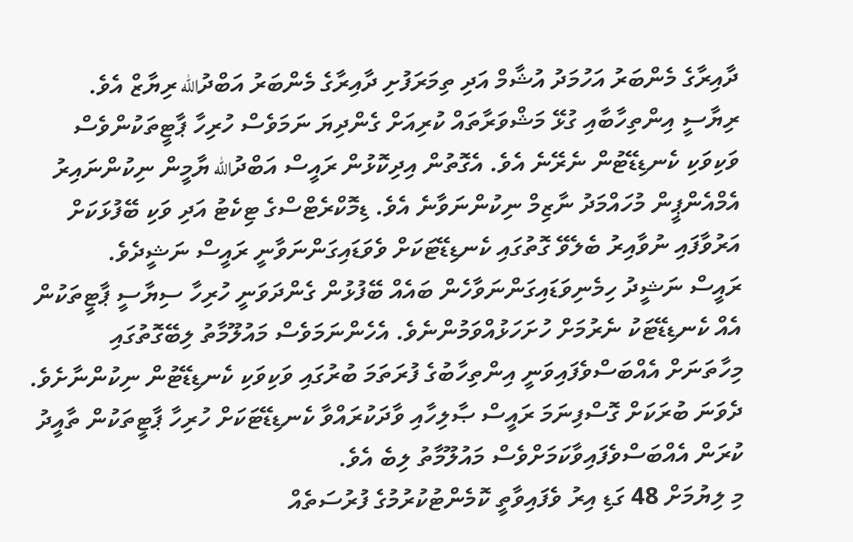ދާއިރާގެ މެންބަރު އަހުމަދު އުޝާމް އަދި ތިމަރަފުށި ދާއިރާގެ މެންބަރު އަބްދުالله ރިޔާޒް އެވެ.
ރިޔާސީ އިންތިހާބާއި ގުޅޭ މަޝްވަރާތައް ކުރިއަށް ގެންދިޔަ ނަމަވެސް ހުރިހާ ޕާޓީތަކުންވެސް ވަކިވަކި ކެނޑިޑޭޓުން ނެރޭނެ އެވެ. އެގޮތުން އިދިކޮޅުން ރައީސް އަބްދުالله ޔާމީން ނިކުންނައިރު އެމްއެންޕީން މުހައްމަދު ނާޒިމް ނިކުންނަވާނެ އެވެ. ޑިމޮކްރެޓްސްގެ ޓިކެޓު އަދި ވަކި ބޭފުޅަކަށް އަރުވާފައި ނުވާއިރު ބެލެވޭ ގޮތުގައި ކެނޑިޑޭޓަކަށް ވެވަޑައިގަންނަވާނީ ރައީސް ނަޝީދެވެ.
ރައީސް ނަޝީދު ހިމެނިވަޑައިގަންނަވާހެން ބައެއް ބޭފުޅުން ގެންދަވަނީ ހުރިހާ ސިޔާސީ ޕާޓީތަކުން އެއް ކެނޑިޑޭޓަކު ނެރުމަށް ހުށަހަޅުއްވަމުންނެވެ. އެހެންނަމަވެސް މައުލޫމާތު ލިބޭގޮތުގައި މިހާތަނަށް އެއްބަސްވެފައިވަނީ އިންތިހާބުގެ ފުރަތަމަ ބުރުގައި ވަކިވަކި ކެނޑިޑޭޓުން ނިކުންނާށެވެ. ދެވަނަ ބުރަކަށް ގޮސްފިނަމަ ރައީސް ޞާލިހާއި ވާދަކުރައްވާ ކެނޑިޑޭޓަކަށް ހުރިހާ ޕާޓީތަކުން ތާއީދު ކުރަން އެއްބަސްވެފައިވާކަމަށްވެސް މައުލޫމާތު ލިބެ އެވެ.
މި ލިޔުމަށް 48 ގަޑި އިރު ވެފައިވާތީ ކޮމެންޓުކުރުމުގެ ފުރުސަތެއް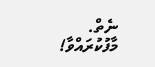ނެތް. މާފުކުރައްވާ!